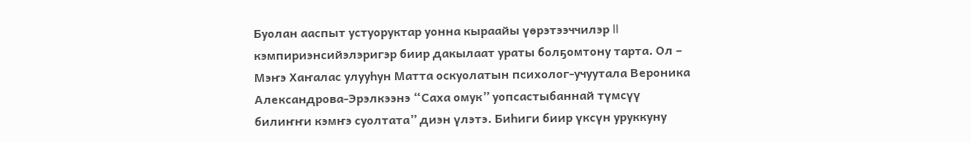Буолан ааспыт устуоруктар уонна кыраайы үөрэтээччилэр II кэмпириэнсийэлэригэр биир дакылаат ураты болҕомтону тарта. Ол – Мэҥэ Хаҥалас улууһун Матта оскуолатын психолог-учуутала Вероника Александрова-Эрэлкээнэ “Саха омук” уопсастыбаннай түмсүү билиҥҥи кэмҥэ суолтата” диэн үлэтэ. Биһиги биир үксүн уруккуну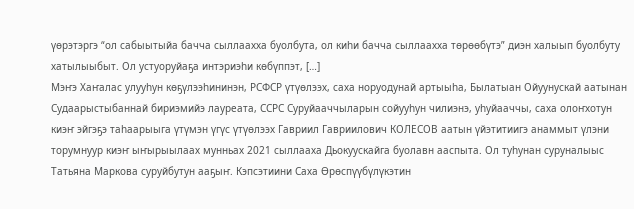үөрэтэргэ “ол сабыытыйа бачча сыллаахха буолбута, ол киһи бачча сыллаахха төрөөбүтэ” диэн халыып буолбуту хатылыыбыт. Ол устуоруйаҕа интэриэһи көбүппэт, […]
Мэҥэ Хаҥалас улууһун көҕүлээһининэн, РСФСР үтүөлээх, саха норуодунай артыыһа, Былатыан Ойуунускай аатынан Судаарыстыбаннай бириэмийэ лауреата, ССРС Суруйааччыларын сойууһун чилиэнэ, уһуйааччы, саха олоҥхотун киэҥ эйгэҕэ таһаарыыга үтүмэн үгүс үтүөлээх Гавриил Гавриилович КОЛЕСОВ аатын үйэтитиигэ анаммыт үлэни торумнуур киэҥ ыҥырыылаах мунньах 2021 сыллааха Дьокуускайга буолавн ааспыта. Ол туһунан суруналыыс Татьяна Маркова суруйбутун ааҕыҥ. Кэпсэтиини Саха Өрөспүүбүлүкэтин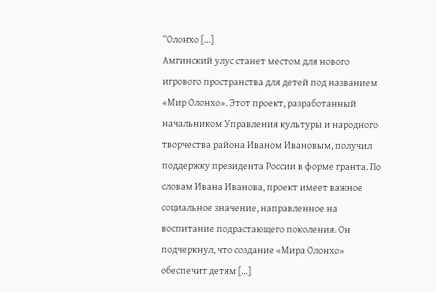“Олоҥхо […]
Амгинский улус станет местом для нового игрового пространства для детей под названием «Мир Олонхо». Этот проект, разработанный начальником Управления культуры и народного творчества района Иваном Ивановым, получил поддержку президента России в форме гранта. По словам Ивана Иванова, проект имеет важное социальное значение, направленное на воспитание подрастающего поколения. Он подчеркнул, что создание «Мира Олонхо» обеспечит детям […]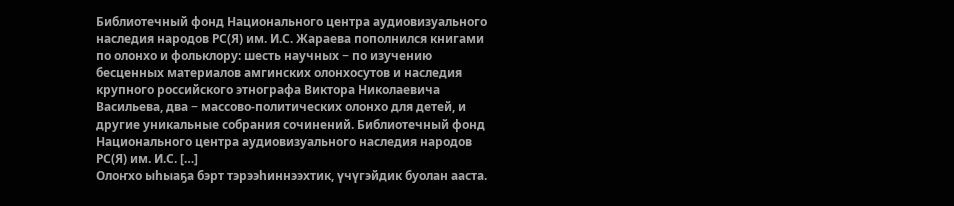Библиотечный фонд Национального центра аудиовизуального наследия народов РС(Я) им. И.С. Жараева пополнился книгами по олонхо и фольклору: шесть научных − по изучению бесценных материалов амгинских олонхосутов и наследия крупного российского этнографа Виктора Николаевича Васильева, два − массово-политических олонхо для детей, и другие уникальные собрания сочинений. Библиотечный фонд Национального центра аудиовизуального наследия народов РС(Я) им. И.С. […]
Олоҥхо ыһыаҕа бэрт тэрээһиннээхтик, үчүгэйдик буолан ааста.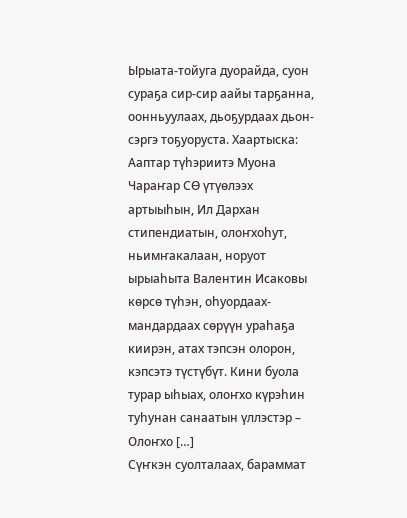Ырыата-тойуга дуорайда, суон сураҕа сир-сир аайы тарҕанна, оонньуулаах, дьоҕурдаах дьон-сэргэ тоҕуоруста. Хаартыска: Ааптар түһэриитэ Муона Чараҥар СӨ үтүөлээх артыыһын, Ил Дархан стипендиатын, олоҥхоһут, ньимҥакалаан, норуот ырыаһыта Валентин Исаковы көрсө түһэн, оһуордаах-мандардаах сөрүүн ураһаҕа киирэн, атах тэпсэн олорон, кэпсэтэ түстүбүт. Кини буола турар ыһыах, олоҥхо күрэһин туһунан санаатын үллэстэр – Олоҥхо […]
Сүҥкэн суолталаах, бараммат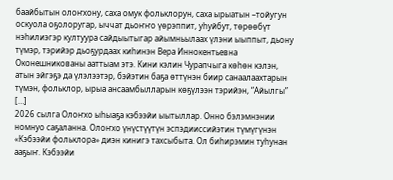баайбытын олоҥхону, саха омук фольклорун, саха ырыатын –тойугун оскуола оҕолоругар, ыччат дьоҥҥо үөрэппит, уһуйбут, төрөөбүт нэһилиэгэр култуура сайдыытыгар айымньылаах үлэни ыыппыт, дьону түмэр, тэрийэр дьоҕурдаах киһинэн Вера Иннокентьевна Оконешникованы ааттыам этэ. Кини кэлин Чурапчыга көһөн кэлэн, атын эйгэҕэ да үлэлээтэр, бэйэтин баҕа өттүнэн биир санаалаахтарын түмэн, фольклор, ырыа ансаамбылларын көҕүлээн тэрийэн, “Айылгы” […]
2026 сылга Олоҥхо ыһыаҕа кэбээйи ыытыллар. Онно бэлэмнэнии номнуо саҕаланна. Олоҥхо үнүстүүтүн эспэдииссийэтин түмүгүнэн «Кэбээйи фольклора» диэн кинигэ тахсыбыта. Ол биһирэмин туһунан ааҕыҥ. Кэбээйи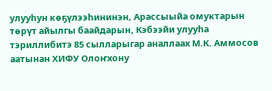улууһун көҕүлээһининэн, Арассыыйа омуктарын төрүт айылгы баайдарын, Кэбээйи улууһа тэриллибитэ 85 сылларыгар аналлаах М.К. Аммосов аатынан ХИФУ Олоҥхону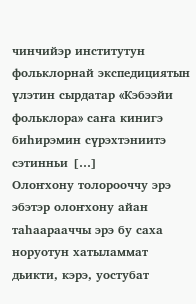чинчийэр институтун фольклорнай экспедициятын үлэтин сырдатар «Кэбээйи фольклора» саҥа кинигэ биһирэмин сүрэхтэниитэ сэтинньи […]
Олоҥхону толорооччу эрэ эбэтэр олоҥхону айан таһаарааччы эрэ бу саха норуотун хатыламмат дьикти, кэрэ, уостубат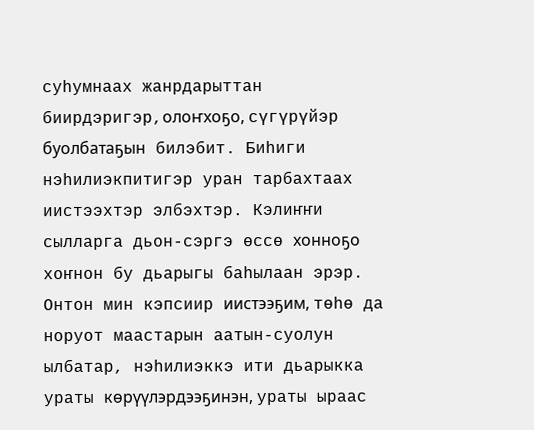суһумнаах жанрдарыттан биирдэригэр,олоҥхоҕо, сүгүрүйэр буолбатаҕын билэбит. Биһиги нэһилиэкпитигэр уран тарбахтаах иистээхтэр элбэхтэр. Кэлиҥҥи сылларга дьон-сэргэ өссө хонноҕо хоҥнон бу дьарыгы баһылаан эрэр. Онтон мин кэпсиир иистээҕим, төһө да норуот маастарын аатын-суолун ылбатар, нэһилиэккэ ити дьарыкка ураты көрүүлэрдээҕинэн, ураты ыраас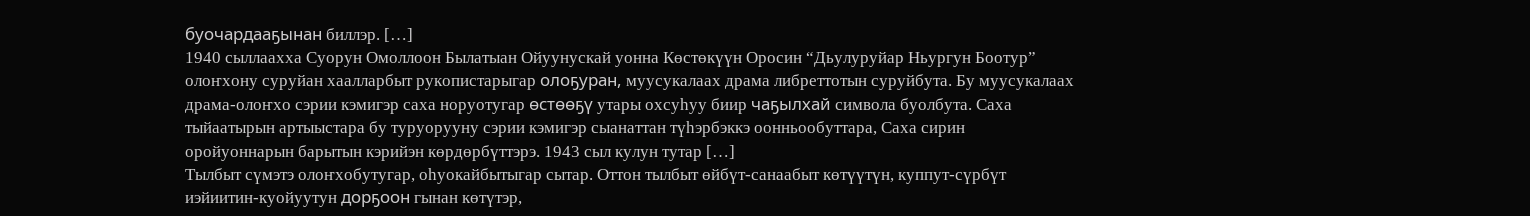буочардааҕынан биллэр. […]
1940 сыллаахха Суорун Омоллоон Былатыан Ойуунускай уонна Көстөкүүн Оросин “Дьулуруйар Ньургун Боотур” олоҥхону суруйан хаалларбыт рукопистарыгар олоҕуран, муусукалаах драма либреттотын суруйбута. Бу муусукалаах драма-олоҥхо сэрии кэмигэр саха норуотугар өстөөҕү утары охсуһуу биир чаҕылхай символа буолбута. Саха тыйаатырын артыыстара бу туруорууну сэрии кэмигэр сыанаттан түһэрбэккэ оонньообуттара, Саха сирин оройуоннарын барытын кэрийэн көрдөрбүттэрэ. 1943 сыл кулун тутар […]
Тылбыт сүмэтэ олоҥхобутугар, оһуокайбытыгар сытар. Оттон тылбыт өйбүт-санаабыт көтүүтүн, куппут-сүрбүт иэйиитин-куойуутун дорҕоон гынан көтүтэр,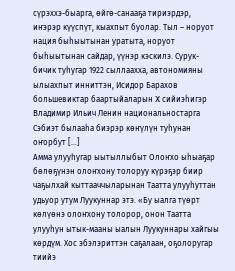сүрэххэ-быарга, өйгө-санааҕа тириэрдэр, иҥэрэр күүспүт, кыахпыт буолар. Тыл – норуот нация быһыытынан уратыта, норуот быһыытынан сайдар, үүнэр кэскилэ. Сурук-бичик туһугар 1922 сыллаахха, автономияны ылыахпыт инниттэн, Исидор Барахов большевиктар баартыйаларын X сийиэһигэр Владимир Ильич Ленин национальностарга Сэбиэт былааһа биэрэр көҥүлүн туһунан оҥорбут […]
Амма улууhугар ыытыллыбыт Олоҥхо ыһыаҕар бөлөҕүнэн олоҥхону толоруу күрэҕэр биир чаҕылхай кыттааччыларынан Таатта улууһуттан удьуор утум Луукуннар этэ. «Бу ыалга түөрт көлүөнэ олоҥхону толорор, онон Таатта улууһун ытык-мааны ыалын Луукуннары хайгыы көрдүм. Хос эбэлэриттэн саҕалаан, оҕолоругар тиийэ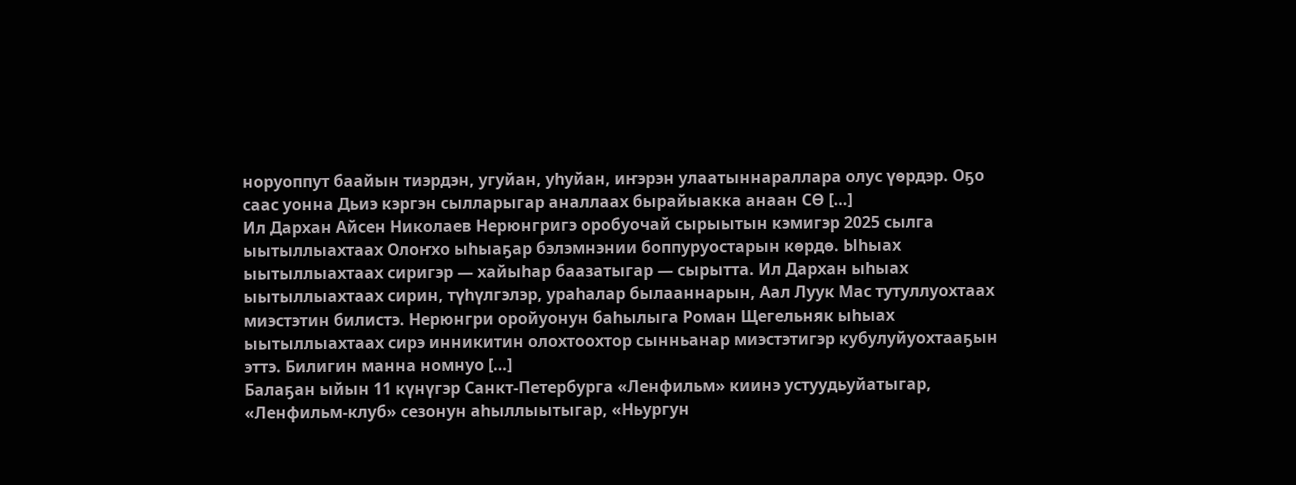норуоппут баайын тиэрдэн, угуйан, уһуйан, иҥэрэн улаатыннараллара олус үөрдэр. Оҕо саас уонна Дьиэ кэргэн сылларыгар аналлаах бырайыакка анаан СӨ […]
Ил Дархан Айсен Николаев Нерюнгригэ оробуочай сырыытын кэмигэр 2025 сылга ыытыллыахтаах Олоҥхо ыһыаҕар бэлэмнэнии боппуруостарын көрдө. Ыһыах ыытыллыахтаах сиригэр — хайыһар баазатыгар — сырытта. Ил Дархан ыһыах ыытыллыахтаах сирин, түһүлгэлэр, ураһалар былааннарын, Аал Луук Мас тутуллуохтаах миэстэтин билистэ. Нерюнгри оройуонун баһылыга Роман Щегельняк ыһыах ыытыллыахтаах сирэ инникитин олохтоохтор сынньанар миэстэтигэр кубулуйуохтааҕын эттэ. Билигин манна номнуо […]
Балаҕан ыйын 11 күнүгэр Санкт-Петербурга «Ленфильм» киинэ устуудьуйатыгар, «Ленфильм-клуб» сезонун аһыллыытыгар, «Ньургун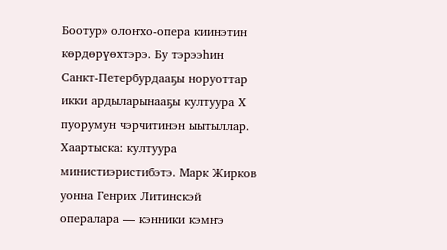Боотур» олоҥхо-опера киинэтин көрдөрүөхтэрэ. Бу тэрээһин Санкт-Петербурдааҕы норуоттар икки ардыларынааҕы култуура Х пуорумун чэрчитинэн ыытыллар. Хаартыска: култуура министиэристибэтэ. Марк Жирков уонна Генрих Литинскэй опералара — кэнники кэмҥэ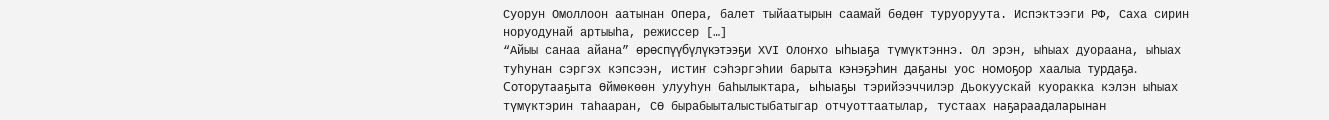Суорун Омоллоон аатынан Опера, балет тыйаатырын саамай бөдөҥ туруоруута. Испэктээги РФ, Саха сирин норуодунай артыыһа, режиссер […]
“Айыы санаа айана” өрөспүүбүлүкэтээҕи ХVI Олоҥхо ыһыаҕа түмүктэннэ. Ол эрэн, ыһыах дуораана, ыһыах туһунан сэргэх кэпсээн, истиҥ сэһэргэһии барыта кэнэҕэһин даҕаны уос номоҕор хаалыа турдаҕа. Соторутааҕыта Өймөкөөн улууһун баһылыктара, ыһыаҕы тэрийээччилэр Дьокуускай куоракка кэлэн ыһыах түмүктэрин таһааран, СӨ бырабыыталыстыбатыгар отчуоттаатылар, тустаах наҕараадаларынан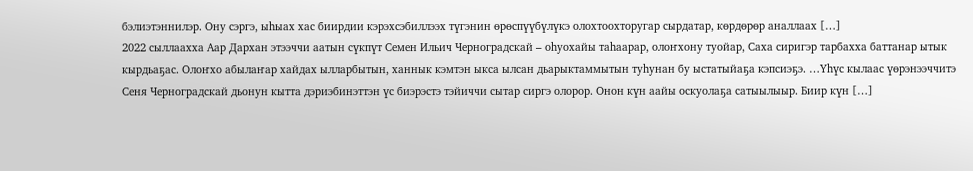бэлиэтэннилэр. Ону сэргэ, ыһыах хас биирдии кэрэхсэбиллээх түгэнин өрөспүүбүлүкэ олохтоохторугар сырдатар, көрдөрөр аналлаах […]
2022 сыллаахха Аар Дархан этээччи аатын сүкпүт Семен Ильич Черноградскай – оһуохайы таһаарар, олоҥхону туойар, Саха сиригэр тарбахха баттанар ытык кырдьаҕас. Олоҥхо абылаҥар хайдах ылларбытын, ханнык кэмтэн ыкса ылсан дьарыктаммытын туһунан бу ыстатыйаҕа кэпсиэҕэ. …Үһүс кылаас үөрэнээччитэ Сеня Черноградскай дьонун кытта дэриэбинэттэн үс биэрэстэ тэйиччи сытар сиргэ олорор. Онон күн аайы оскуолаҕа сатыылыыр. Биир күн […]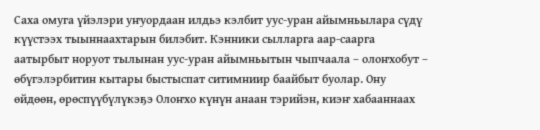Саха омуга үйэлэри уҥуордаан илдьэ кэлбит уус-уран айымньылара сүдү күүстээх тыыннаахтарын билэбит. Кэнники сылларга аар-саарга аатырбыт норуот тылынан уус-уран айымньытын чыпчаала – олоҥхобут – өбүгэлэрбитин кытары быстыспат ситимниир баайбыт буолар. Ону өйдөөн, өрөспүүбүлүкэҕэ Олоҥхо күнүн анаан тэрийэн, киэҥ хабааннаах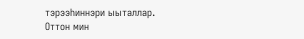тэрээһиннэри ыыталлар. Оттон мин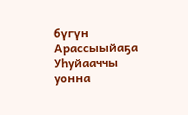бүгүн Арассыыйаҕа Уһуйааччы уонна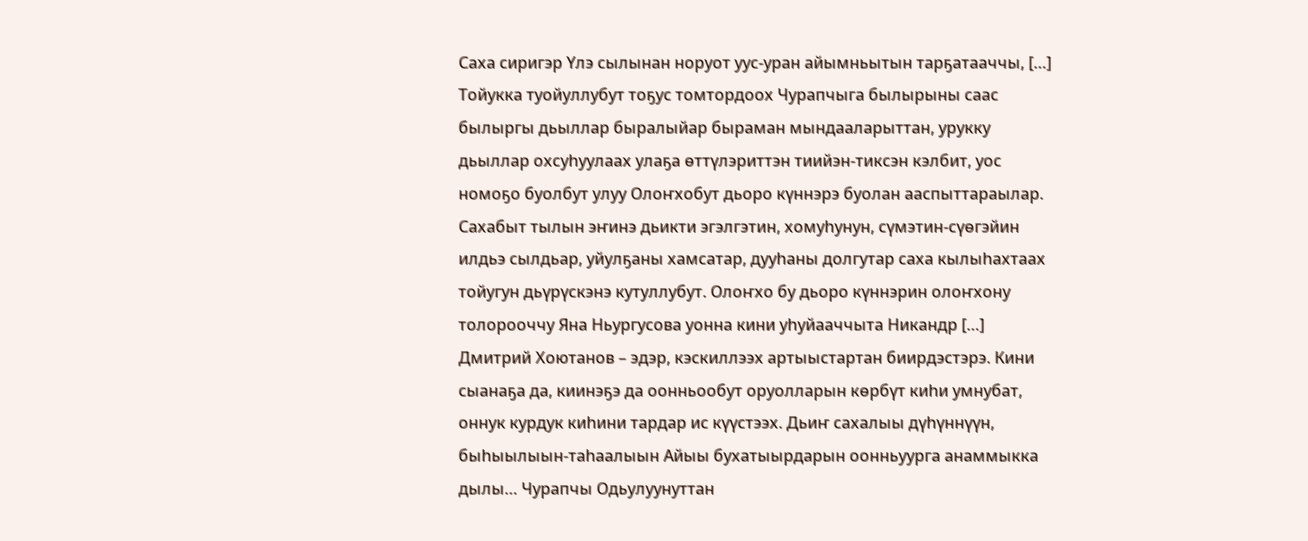Саха сиригэр Үлэ сылынан норуот уус-уран айымньытын тарҕатааччы, […]
Тойукка туойуллубут тоҕус томтордоох Чурапчыга былырыны саас былыргы дьыллар быралыйар быраман мындааларыттан, урукку дьыллар охсуһуулаах улаҕа өттүлэриттэн тиийэн-тиксэн кэлбит, уос номоҕо буолбут улуу Олоҥхобут дьоро күннэрэ буолан ааспыттараылар. Сахабыт тылын эҥинэ дьикти эгэлгэтин, хомуһунун, сүмэтин-сүөгэйин илдьэ сылдьар, уйулҕаны хамсатар, дууһаны долгутар саха кылыһахтаах тойугун дьүрүскэнэ кутуллубут. Олоҥхо бу дьоро күннэрин олоҥхону толорооччу Яна Ньургусова уонна кини уһуйааччыта Никандр […]
Дмитрий Хоютанов – эдэр, кэскиллээх артыыстартан биирдэстэрэ. Кини сыанаҕа да, киинэҕэ да оонньообут оруолларын көрбүт киһи умнубат, оннук курдук киһини тардар ис күүстээх. Дьиҥ сахалыы дүһүннүүн, быһыылыын-таһаалыын Айыы бухатыырдарын оонньуурга анаммыкка дылы… Чурапчы Одьулуунуттан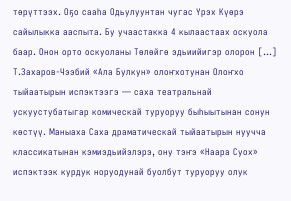төрүттээх. Оҕо сааһа Одьулуунтан чугас Үрэх Күөрэ сайылыкка ааспыта. Бу учаастакка 4 кылаастаах оскуола баар. Онон орто оскуоланы Төлөйгө эдьиийигэр олорон […]
Т.Захаров-Чээбий «Ала Булкун» олоҥхотунан Олоҥхо тыйаатырын испэктээгэ — саха театральнай ускуустубатыгар комическай туруоруу быһыытынан сонун көстүү. Маныаха Саха драматическай тыйаатырын нуучча классикатынан кэмиэдьийэлэрэ, ону тэҥэ «Наара Суох» испэктээк курдук норуодунай буолбут туруоруу олук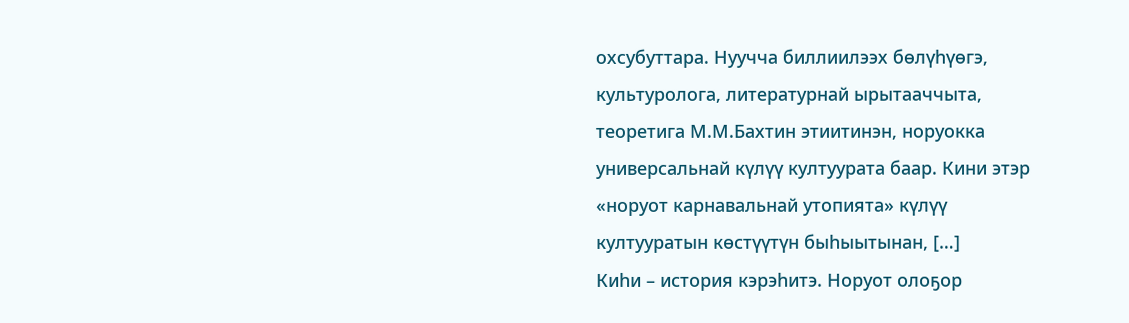охсубуттара. Нуучча биллиилээх бөлүһүөгэ, культуролога, литературнай ырытааччыта, теоретига М.М.Бахтин этиитинэн, норуокка универсальнай күлүү култуурата баар. Кини этэр «норуот карнавальнай утопията» күлүү култууратын көстүүтүн быһыытынан, […]
Киһи – история кэрэһитэ. Норуот олоҕор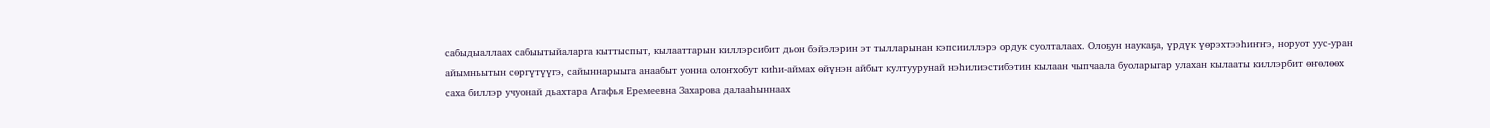сабыдыаллаах сабыытыйаларга кыттыспыт, кылааттарын киллэрсибит дьон бэйэлэрин эт тылларынан кэпсииллэрэ ордук суолталаах. Олоҕун наукаҕа, үрдүк үөрэхтээһиҥҥэ, норуот уус-уран айымньытын сөргүтүүгэ, сайыннарыыга анаабыт уонна олоҥхобут киһи-аймах өйүнэн айбыт култуурунай нэһилиэстибэтин кылаан чыпчаала буоларыгар улахан кылааты киллэрбит өҥөлөөх саха биллэр учуонай дьахтара Агафья Еремеевна Захарова далааһыннаах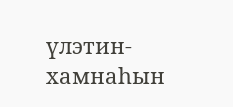үлэтин-хамнаһын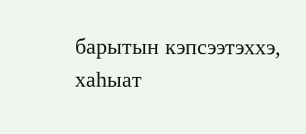барытын кэпсээтэххэ, хаһыат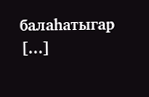балаһатыгар […]